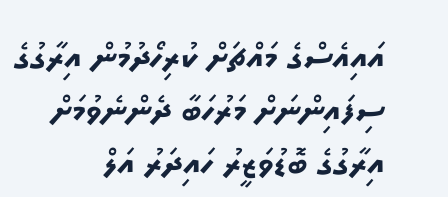އައިއެސްގެ މައްޗަށް ކުރިހޯދުމުން އިރާގުގެ ސިފައިންނަށް މަރުހަބާ ދެންނެވުމަށް އިރާގުގެ ބޮޑުވަޒީރު ހައިދަރު އަލް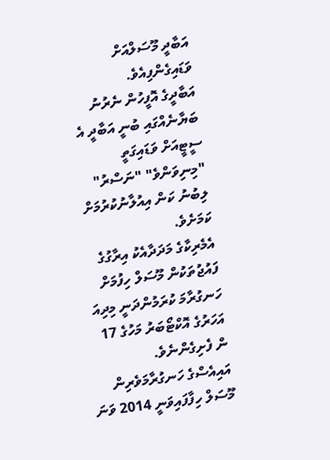އަބާދީ މޫސަލްއަށް ވަޑައިގެންފިއެވެ.
އަބާދީގެ އޮފީހުން ނެރުނު ބަޔާނެއްގައި ބުނީ އަބާދީ އެ ސީޓީއަށް ވަޑައިގަތީ "މިނިވަންވެ" "ނަސްރު" ލިބުނު ކަން އިއުލާނުކުރުމަށް ކަމަށެވެ.
އެމެރިކާގެ މަދަދާއެކު އިރާގުގެ ފައުޖުތަކުން މޫސަލް ހިފުމަށް ހަނގުރާމަ ކުރަމުންދަނީ މިދިއަ އަހަރުގެ އޮކްޓޯބަރު މަހުގެ 17 ން ފެށިގެންނެވެ.
އައިއެސްގެ ހަނގުރާމަވެރިން މޫސަލް ހިފާފައިވަނީ 2014 ވަނަ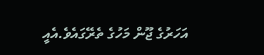އަހަރުގެ ޖޫން މަހުގެ ތެރޭގައެވެ.އެއީ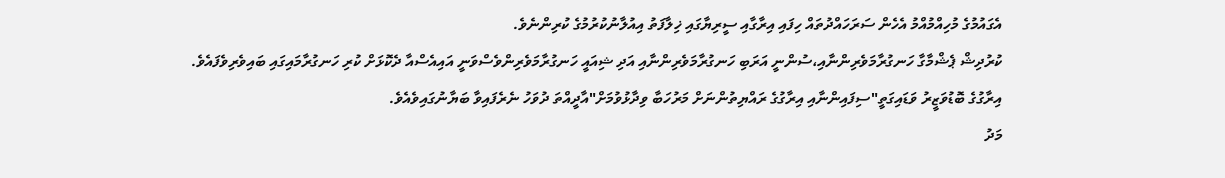އެގައުމުގެ މުހިއްމުއްމު އެހެން ސަރަހައްދުތައް ހިފައި އިރާގާއި ސީރިޔާގައި ޚިލާފަތު އިއުލާނުކުރުމުގެ ކުރިންނެވެ.
ކުރުދިޝް ޕެޝްމާގާ ހަނގުރާމަވެރިންނާއި،ސުންނީ އަރަބި ހަނގުރާމަވެރިންނާއި އަދި ޝިއައީ ހަނގުރާމަވެރިންވެސްވަނީ އައިއެސްއާ ދެކޮޅަށް ކުރި ހަނގުރާމައިގައި ބައިވެރިވެފައެވެ.
އިރާގުގެ ބޮޑުވަޒީރު ވަޑައިގަތީ"ސިފައިންނާއި އިރާގުގެ ރައްޔިތުންނަށް މަރުހަބާ ވިދާޅުވުމަށް"އާދީއްތަ ދުވަހު ނެރެފައިވާ ބަޔާނުގައިވެއެވެ.
މަދު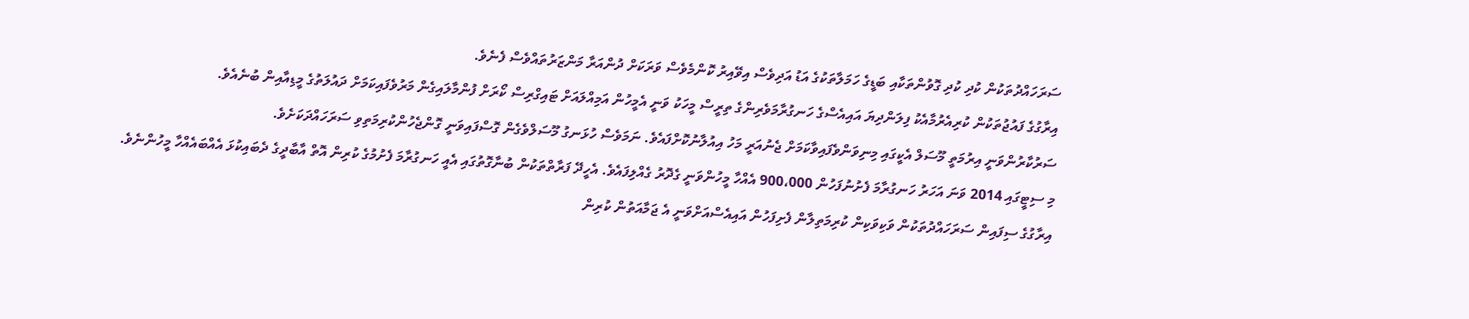ސަރަހައްދުތަކުން ކުދި ކުދި ގޮވުންތަކާއި ބަޑީގެ ހަމަލާތަކުގެ އަޑު އަދިވެސް އިވޭއިރު ކޮންމެވެސް ވަރަކަށް ދުންއަރާ މަންޒަރުތައްވެސް ފެނެވެ.
އިރާގުގެ ފައުޖުތަކުން ކުރިއެރުމާއެކު ފިލަންދިޔަ އައިއެސްގެ ހަނގުރާމަވެރިންގެ ތިރީސް މީހަކު ވަނީ އެމީހުން އަމިއްލައަށް ޓައިގްރިސް ކޯރަށް ފުންމާލައިގެން މަރުވެފައިކަމަށް ދައުލަތުގެ މީޑިއާއިން ބުނެއެވެ.
ސަރުކާރުންވަނީ އިރުމަތީ މޫސަލް އެކީގައި މިނިވަންވެފައިވާކަމަށް ޖެނުއަރީ މަހު އިއުލާނުކޮށްފައެވެ. ނަމަވެސް ހުޅަނގު މޫސަލްވެގެން ގޮސްފައިވަނީ ގޮންޖެހުންކުރިމަތިވި ސަރަހައްދަކަށެވެ.
މި ސިޓީގައި 2014 ވަނަ އަހަރު ހަނގުރާމަ ފެށުނުފަހުން 900،000 އެއްހާ މީހުންވަނީ ގެދޮރު ގެއްލިފައެވެ. އެހީދޭ ފަރާތްތަކުން ބުނާގޮތުގައި އެއީ ހަނގުރާމަ ފެށުމުގެ ކުރިން އޮތް އާބާދީގެ ދެބައިކުޅަ އެއްބައެއްހާ މީހުންނެވެ.
އިރާގުގެ ސިފައިން ސަރަހައްދުތަކުން ވަކިވަކިން ކުރިމަތިލާން ފެށިފަހުން އައިއެސްއަށްވަނީ އެ ޖަމާއަތުން ކުރިން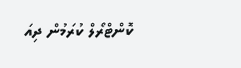ކޮންޓްރޯލް ކުރަމުން ދިއަ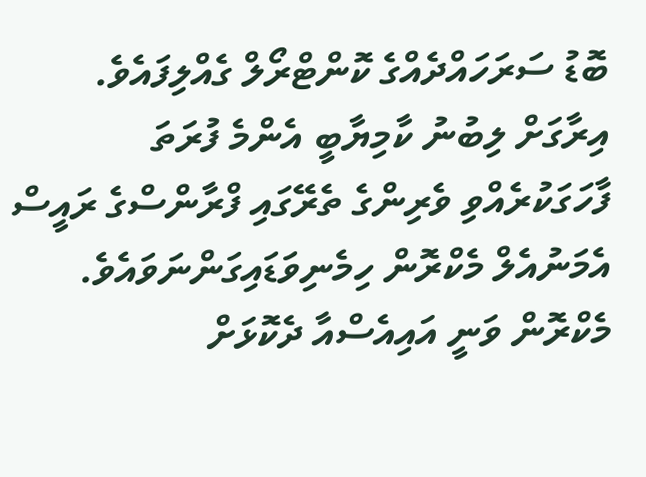ބޮޑު ސަރަހައްދެއްގެ ކޮންޓްރޯލް ގެއްލިފައެވެ.
އިރާގަށް ލިބުނު ކާމިޔާބީ އެންމެ ފުރަތަ ފާހަގަކުރެއްވި ވެރިންގެ ތެރޭގައި ފްރާންސްގެ ރައީސް އެމަނުއެލް މެކްރޮން ހިމެނިވަޑައިގަންނަވައެވެ.
މެކްރޮން ވަނީ އައިއެސްއާ ދެކޮޅަށް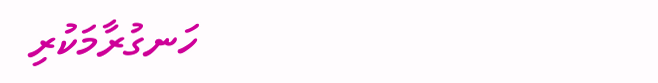ހަނގުރާމަކުރި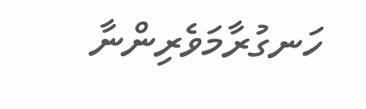ހަނގުރާމަވެރިންނާ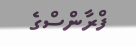ފްރާންސްގެ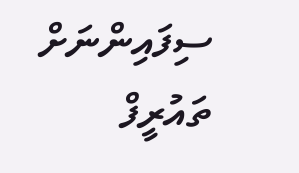ސިފައިންނަށް ތައުރީފް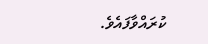ކުރައްވާފައެވެ.